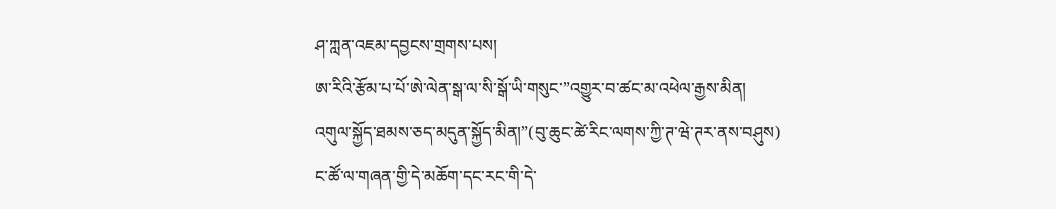ཤ་ཀླན་འཇམ་དབྱངས་གྲགས་པས།
ཨ་རིའི་རྩོམ་པ་པོ་ཨེ་ལེན་སྒ་ལ་སི་སྒོ་ཡི་གསུང་”འགྱུར་བ་ཚང་མ་འཕེལ་རྒྱས་མིན།
འགུལ་སྐྱོད་ཐམས་ཅད་མདུན་སྐྱོད་མིན།”(བུ་ཆུང་ཚེ་རིང་ལགས་ཀྱི་ཊ་ཝེ་ཊར་ནས་བཤུས)
ང་ཚོ་ལ་གཞན་གྱི་དེ་མཆོག་དང་རང་གི་དེ་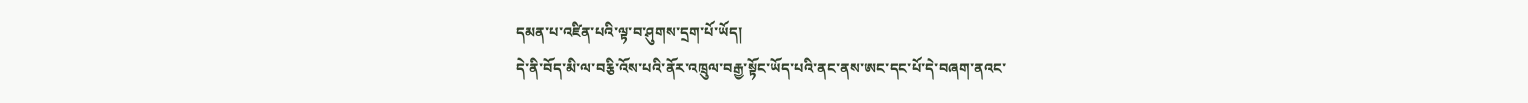དམན་པ་འཛིན་པའི་ལྟ་བ་ཤུགས་དྲག་པོ་ཡོད།
དེ་ནི་བོད་མི་ལ་བརྕི་འོས་པའི་ནོར་འཁྲུལ་བརྒྱ་སྟོང་ཡོད་པའི་ནང་ནས་ཨང་དང་པོ་དེ་བཞག་ནའང་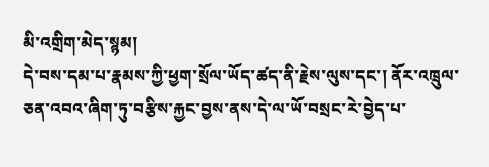མི་འགྲིག་མེད་སྙམ།
དེ་བས་དམ་པ་རྣམས་ཀྱི་ཕྱག་སྲོལ་ཡོད་ཚད་ནི་རྗེས་ལུས་དང་། ནོར་འཁྲུལ་ཅན་འབའ་ཞིག་ཏུ་བརྩིས་རྐྱང་བྱས་ནས་དེ་ལ་ཡོ་བསྲང་རེ་བྱེད་པ་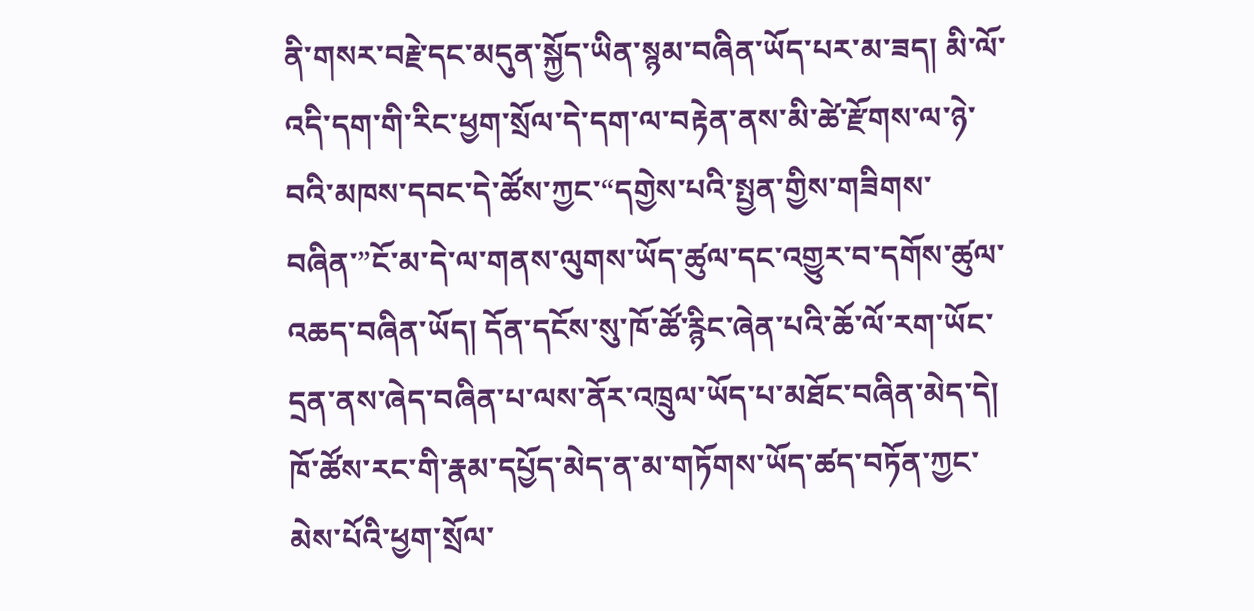ནི་གསར་བརྗེ་དང་མདུན་སྐྱོད་ཡིན་སྙམ་བཞིན་ཡོད་པར་མ་ཟད། མི་ལོ་འདི་དག་གི་རིང་ཕྱག་སྲོལ་དེ་དག་ལ་བརྟེན་ནས་མི་ཚེ་རྫོགས་ལ་ཉེ་བའི་མཁས་དབང་དེ་ཚོས་ཀྱང་“དགྱེས་པའི་སྤྱན་གྱིས་གཟིགས་བཞིན་”ངོ་མ་དེ་ལ་གནས་ལུགས་ཡོད་ཚུལ་དང་འགྱུར་བ་དགོས་ཚུལ་འཆད་བཞིན་ཡོད། དོན་དངོས་སུ་ཁོ་ཚོ་རྙིང་ཞེན་པའི་ཆོ་ལོ་རག་ཡོང་དྲན་ནས་ཞེད་བཞིན་པ་ལས་ནོར་འཁྲུལ་ཡོད་པ་མཐོང་བཞིན་མེད་དེ། ཁོ་ཚོས་རང་གི་རྣམ་དཔྱོད་མེད་ན་མ་གཏོགས་ཡོད་ཚད་བཏོན་ཀྱང་མེས་པོའི་ཕྱག་སྲོལ་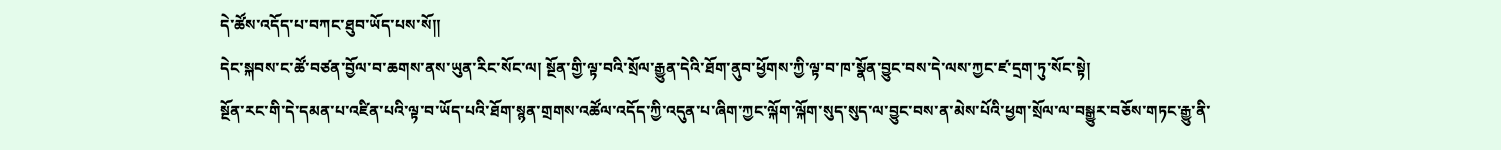དེ་ཚོས་འདོད་པ་བཀང་ཐུབ་ཡོད་པས་སོ།།
དེང་སྐབས་ང་ཚོ་བཙན་བྱོལ་བ་ཆགས་ནས་ཡུན་རིང་སོང་ལ། སྔོན་གྱི་ལྟ་བའི་སྲོལ་རྒྱུན་དེའི་ཐོག་ནུབ་ཕྱོགས་ཀྱི་ལྟ་བ་ཁ་སྣོན་བྱུང་བས་དེ་ལས་ཀྱང་ཛ་དྲག་ཏུ་སོང་སྟེ།
སྔོན་རང་གི་དེ་དམན་པ་འཛིན་པའི་ལྟ་བ་ཡོད་པའི་ཐོག་སྙན་གྲགས་འཚོལ་འདོད་ཀྱི་འདུན་པ་ཞིག་ཀྱང་ལྐོག་ལྐོག་སུད་སུད་ལ་བྱུང་བས་ན་མེས་པོའི་ཕྱག་སྲོལ་ལ་བསྒྱུར་བཅོས་གཏང་རྒྱུ་ནི་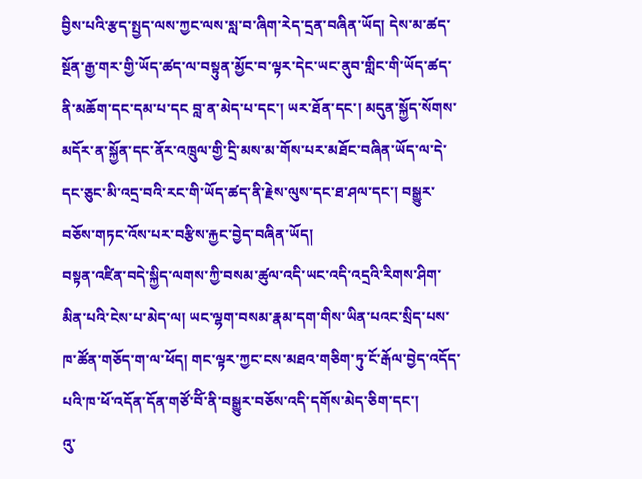བྱིས་པའི་རྩད་སྤྱད་ལས་ཀྱང་ལས་སླ་བ་ཞིག་རེད་དྲན་བཞིན་ཡོད། དེས་མ་ཚད་སྔོན་རྒྱ་གར་གྱི་ཡོད་ཚད་ལ་བསྟུན་མྱོང་བ་ལྟར་དེང་ཡང་ནུབ་གླིང་གི་ཡོད་ཚད་ནི་མཆོག་དང་དམ་པ་དང བླ་ན་མེད་པ་དང་། ཡར་ཐོན་དང་། མདུན་སྐྱོད་སོགས་མདོར་ན་སྐྱོན་དང་ནོར་འཁྲུལ་གྱི་དྲི་མས་མ་གོས་པར་མཐོང་བཞིན་ཡོད་ལ་དེ་དང་ཅུང་མི་འདྲ་བའི་རང་གི་ཡོད་ཚད་ནི་རྗེས་ལུས་དང་ཐ་ཤལ་དང་། བསྒྱུར་བཅོས་གཏང་འོས་པར་བརྩིས་རྐྱང་བྱེད་བཞིན་ཡོད།
བསྟན་འཛིན་བདེ་སྐྱིད་ལགས་ཀྱི་བསམ་ཚུལ་འདི་ཡང་འདི་འདྲའི་རིགས་ཤིག་མིན་པའི་ངེས་པ་མེད་ལ། ཡང་ལྷག་བསམ་རྣམ་དག་གིས་ཡིན་པའང་སྲིད་པས་ཁ་ཚོན་གཅོད་ག་ལ་ཕོད། གང་ལྟར་ཀྱང་ངས་མཐའ་གཅིག་ཏུ་ངོ་རྒོལ་བྱེད་འདོད་པའི་ཁ་ཕོ་འདོན་དོན་གཙོ་བོི་ནི་བསྒྱུར་བཅོས་འདི་དགོས་མེད་ཅིག་དང་།
འུ་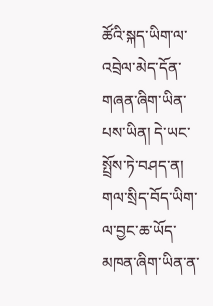ཚོའི་སྐད་ཡིག་ལ་འབྲེལ་མེད་དོན་གཞན་ཞིག་ཡིན་པས་ཡིན། དེ་ཡང་སྤྲོས་ཏེ་བཤད་ན། གལ་སྲིད་བོད་ཡིག་ལ་བྱང་ཆ་ཡོད་མཁན་ཞིག་ཡིན་ན་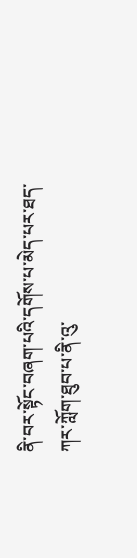ནི་བར་སྟོང་བཞག་པའི་དགོས་པ་མེད་པར་ཐད་ཀར་ཀློག་ཐུབ་པ་ནི་འུ་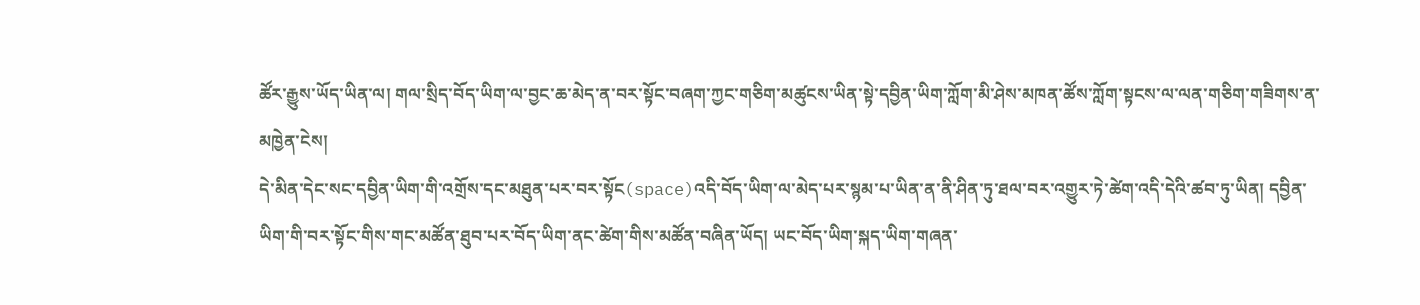ཚོར་རྒྱུས་ཡོད་ཡིན་ལ། གལ་སྲིད་བོད་ཡིག་ལ་བྱང་ཆ་མེད་ན་བར་སྟོང་བཞག་ཀྱང་གཅིག་མཚུངས་ཡིན་སྟེ་དབྱིན་ཡིག་ཀློག་མི་ཤེས་མཁན་ཚོས་ཀློག་སྟངས་ལ་ལན་གཅིག་གཟིགས་ན་མཁྱེན་ངེས།
དེ་མིན་དེང་སང་དབྱིན་ཡིག་གི་འགྲོས་དང་མཐུན་པར་བར་སྟོང(space)འདི་བོད་ཡིག་ལ་མེད་པར་སྙམ་པ་ཡིན་ན་ནི་ཤིན་ཏུ་ཐལ་བར་འགྱུར་ཏེ་ཚེག་འདི་དེའི་ཚབ་ཏུ་ཡིན། དབྱིན་ཡིག་གི་བར་སྟོང་གིས་གང་མཚོན་ཐུབ་པར་བོད་ཡིག་ནང་ཚེག་གིས་མཚོན་བཞིན་ཡོད། ཡང་བོད་ཡིག་སྐད་ཡིག་གཞན་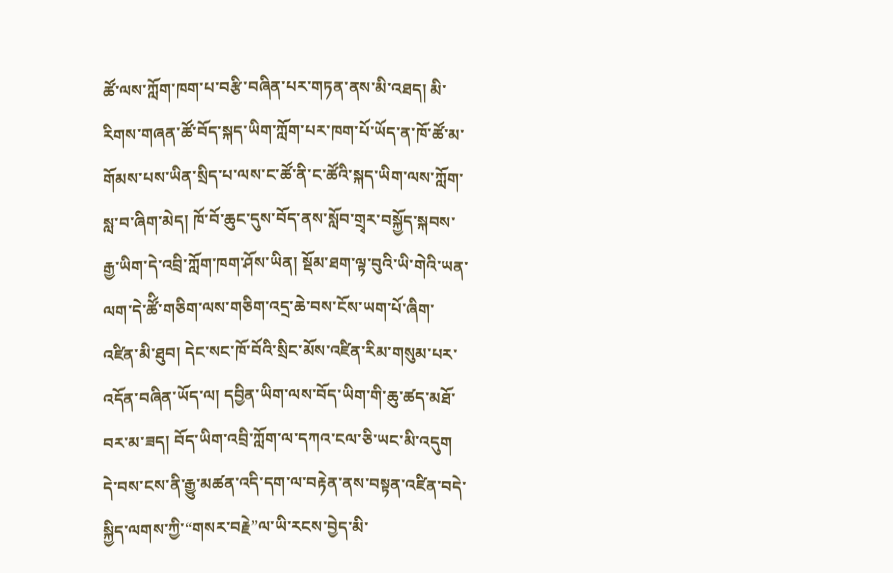ཚོ་ལས་ཀློག་ཁག་པ་བརྩི་བཞིན་པར་གཏན་ནས་མི་འཐད། མི་རིགས་གཞན་ཚོ་བོད་སྐད་ཡིག་ཀློག་པར་ཁག་པོ་ཡོད་ན་ཁོ་ཚོ་མ་གོམས་པས་ཡིན་སྲིད་པ་ལས་ང་ཚོ་ནི་ང་ཚོའི་སྐད་ཡིག་ལས་ཀློག་སླ་བ་ཞིག་མེད། ཁོ་བོ་ཆུང་དུས་བོད་ནས་སློབ་གྲྭར་བསྐྱོད་སྐབས་རྒྱ་ཡིག་དེ་འབྲི་ཀློག་ཁག་ཤོས་ཡིན། སྡོམ་ཐག་ལྟ་བུའི་ཡི་གེའི་ཡན་ལག་དེ་ཚོི་གཅིག་ལས་གཅིག་འདྲ་ཆེ་བས་ངོས་ཡག་པོ་ཞིག་འཛིན་མི་ཐུབ། དེང་སང་ཁོ་བོའི་སྲིང་མོས་འཛིན་རིམ་གསུམ་པར་འདོན་བཞིན་ཡོད་ལ། དབྱིན་ཡིག་ལས་བོད་ཡིག་གི་ཆུ་ཚད་མཐོ་བར་མ་ཟད། བོད་ཡིག་འབྲི་ཀློག་ལ་དཀའ་ངལ་ཅི་ཡང་མི་འདུག དེ་བས་ངས་ནི་རྒྱུ་མཚན་འདི་དག་ལ་བརྟེན་ནས་བསྟན་འཛིན་བདེ་སྐྱིད་ལགས་ཀྱི་“གསར་བརྗེ”ལ་ཡི་རངས་བྱེད་མི་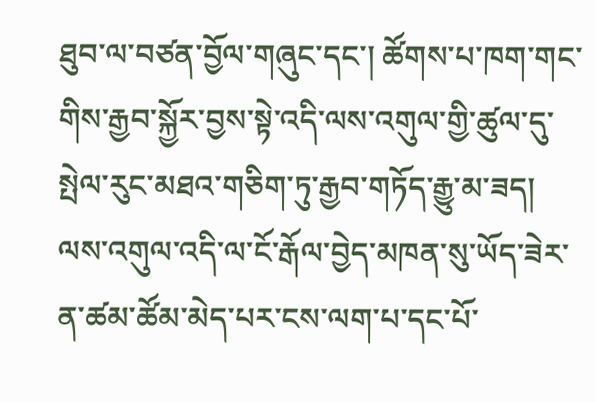ཐུབ་ལ་བཙན་བྱོལ་གཞུང་དང་། ཚོགས་པ་ཁག་གང་གིས་རྒྱབ་སྐྱོར་བྱས་སྟེ་འདི་ལས་འགུལ་གྱི་ཚུལ་དུ་སྤེལ་རུང་མཐའ་གཅིག་ཏུ་རྒྱབ་གཏོད་རྒྱུ་མ་ཟད།
ལས་འགུལ་འདི་ལ་ངོ་རྒོལ་བྱེད་མཁན་སུ་ཡོད་ཟེར་ན་ཚམ་ཚོམ་མེད་པར་ངས་ལག་པ་དང་པོ་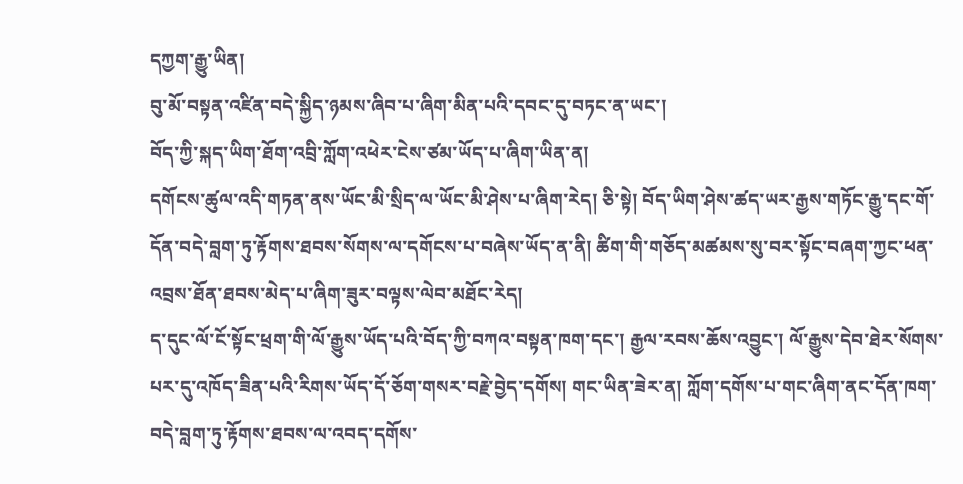དཀྱག་རྒྱུ་ཡིན།
བུ་མོ་བསྟན་འཛིན་བདེ་སྐྱིད་ཉམས་ཞིབ་པ་ཞིག་མིན་པའི་དབང་དུ་བཏང་ན་ཡང་།
བོད་ཀྱི་སྐད་ཡིག་ཐོག་འབྲི་ཀློག་འཕེར་ངེས་ཙམ་ཡོད་པ་ཞིག་ཡིན་ན།
དགོངས་ཚུལ་འདི་གཏན་ནས་ཡོང་མི་སྲིད་ལ་ཡོང་མི་ཤེས་པ་ཞིག་རེད། ཅི་སྟེ། བོད་ཡིག་ཤེས་ཚད་ཡར་རྒྱས་གཏོང་རྒྱུ་དང་གོ་དོན་བདེ་བླག་ཏུ་རྟོགས་ཐབས་སོགས་ལ་དགོངས་པ་བཞེས་ཡོད་ན་ནི། ཚིག་གི་གཅོད་མཚམས་སུ་བར་སྟོང་བཞག་ཀྱང་ཕན་འབྲས་ཐོན་ཐབས་མེད་པ་ཞིག་ཟུར་བལྟས་ལེབ་མཐོང་རེད།
ད་དུང་ལོ་ངོ་སྟོང་ཕྲག་གི་ལོ་རྒྱུས་ཡོད་པའི་བོད་ཀྱི་བཀའ་བསྟན་ཁག་དང་། རྒྱལ་རབས་ཆོས་འབྱུང་། ལོ་རྒྱུས་དེབ་ཐེར་སོགས་པར་དུ་འཁོད་ཟིན་པའི་རིགས་ཡོད་དོ་ཅོག་གསར་བརྗེ་བྱེད་དགོས། གང་ཡིན་ཟེར་ན། ཀློག་དགོས་པ་གང་ཞིག་ནང་དོན་ཁག་བདེ་བླག་ཏུ་རྟོགས་ཐབས་ལ་འབད་དགོས་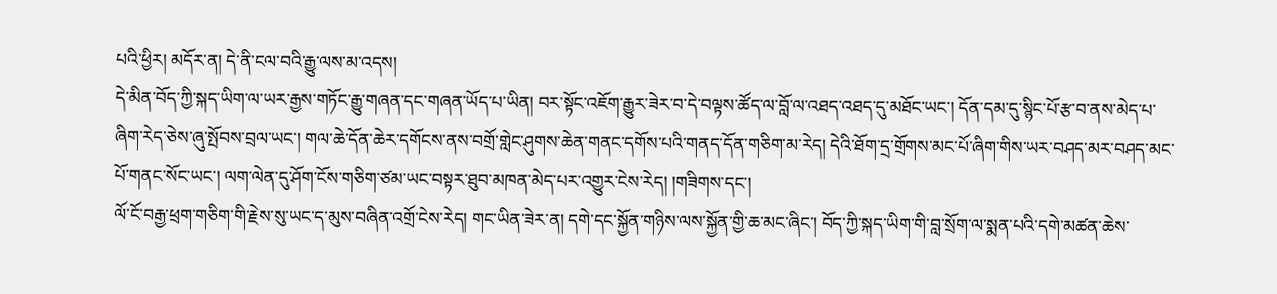པའི་ཕྱིར། མདོར་ན། དེ་ནི་ངལ་བའི་རྒྱུ་ལས་མ་འདས།
དེ་མིན་བོད་ཀྱི་སྐད་ཡིག་ལ་ཡར་རྒྱས་གཏོང་རྒྱུ་གཞན་དང་གཞན་ཡོད་པ་ཡིན། བར་སྟོང་འཇོག་རྒྱུར་ཟེར་བ་དེ་བལྟས་ཚོད་ལ་བློ་ལ་འཐད་འཐད་དུ་མཐོང་ཡང་། དོན་དམ་དུ་སྙིང་པོ་རྩ་བ་ནས་མེད་པ་ཞིག་རེད་ཅེས་ཞུ་སྤོབས་བྲལ་ཡང་། གལ་ཆེ་དོན་ཆེར་དགོངས་ནས་བགྲོ་གླེང་ཤུགས་ཆེན་གནང་དགོས་པའི་གནད་དོན་གཅིག་མ་རེད། དེའི་ཐོག་དྲ་གྲོགས་མང་པོ་ཞིག་གིས་ཡར་བཤད་མར་བཤད་མང་པོ་གནང་སོང་ཡང་། ལག་ལེན་དུ་ཤོག་ངོས་གཅིག་ཙམ་ཡང་བསྟར་ཐུབ་མཁན་མེད་པར་འགྱུར་ངེས་རེད། །གཟིགས་དང་།
ལོ་ངོ་བརྒྱ་ཕྲག་གཅིག་གི་རྗེས་སུ་ཡང་ད་མུས་བཞིན་འགྲོ་ངེས་རེད། གང་ཡིན་ཟེར་ན། དགེ་དང་སྐྱོན་གཉིས་ལས་སྐྱོན་གྱི་ཆ་མང་ཞིང་། བོད་ཀྱི་སྐད་ཡིག་གི་བླ་སྲོག་ལ་སྨན་པའི་དགེ་མཚན་ཆེས་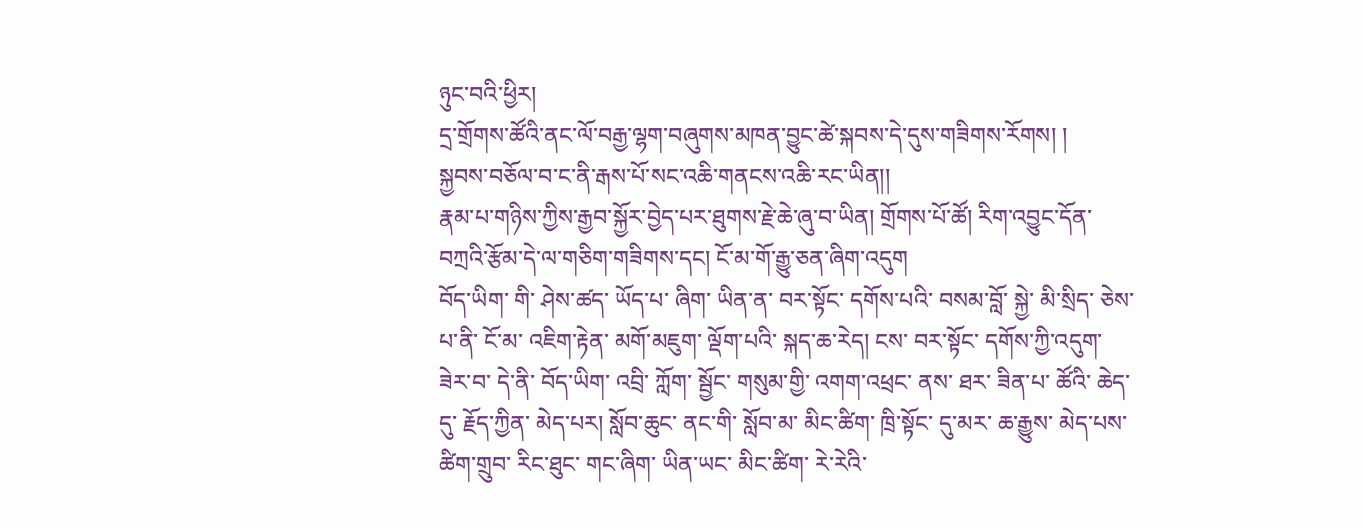ཉུང་བའི་ཕྱིར།
དྲ་གྲོགས་ཚོའི་ནང་ལོ་བརྒྱ་ལྷག་བཞུགས་མཁན་བྱུང་ཚེ་སྐབས་དེ་དུས་གཟིགས་རོགས། །
སྐྱབས་བཅོལ་བ་ང་ནི་རྒས་པོ་སང་འཆི་གནངས་འཆི་རང་ཡིན།།
རྣམ་པ་གཉིས་ཀྱིས་རྒྱབ་སྐྱོར་བྱེད་པར་ཐུགས་རྗེ་ཆེ་ཞུ་བ་ཡིན། གྲོགས་པོ་ཚོ། རིག་འབྱུང་དོན་བཀྲའི་རྩོམ་དེ་ལ་གཅིག་གཟིགས་དང། ངོ་མ་གོ་རྒྱུ་ཅན་ཞིག་འདུག
བོད་ཡིག་ གི་ ཤེས་ཚད་ ཡོད་པ་ ཞིག་ ཡིན་ན་ བར་སྟོང་ དགོས་པའི་ བསམ་བློ་ སྐྱེ་ མི་སྲིད་ ཅེས་པ་ནི་ ངོ་མ་ འཇིག་རྟེན་ མགོ་མཇུག་ ལྡོག་པའི་ སྐད་ཆ་རེད། ངས་ བར་སྟོང་ དགོས་ཀྱི་འདུག་ ཟེར་བ་ དེ་ནི་ བོད་ཡིག་ འབྲི་ ཀློག་ སྦྱོང་ གསུམ་གྱི་ འགག་འཕྲང་ ནས་ ཐར་ ཟིན་པ་ ཚོའི་ ཆེད་དུ་ རྗོད་ཀྱིན་ མེད་པར། སློབ་ཆུང་ ནང་གི་ སློབ་མ་ མིང་ཚིག་ ཁྲི་སྟོང་ དུ་མར་ ཆ་རྒྱུས་ མེད་པས་ ཚིག་གྲུབ་ རིང་ཐུང་ གང་ཞིག་ ཡིན་ཡང་ མིང་ཚིག་ རེ་རེའི་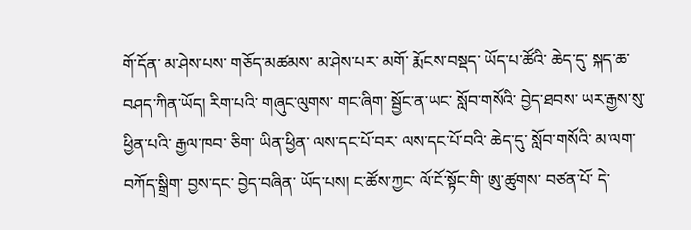གོ་དོན་ མ་ཤེས་པས་ གཅོད་མཚམས་ མ་ཤེས་པར་ མགོ་ རྨོངས་བསྡད་ ཡོད་པ་ཚོའི་ ཆེད་དུ་ སྐད་ཆ་ བཤད་ཀིན་ཡོད། རིག་པའི་ གཞུང་ལུགས་ གང་ཞིག་ སྦྱོང་ན་ཡང་ སློབ་གསོའི་ བྱེད་ཐབས་ ཡར་རྒྱས་སུ་ ཕྱིན་པའི་ རྒྱལ་ཁབ་ ཅིག་ ཡིན་ཕྱིན་ ལས་དང་པོ་བར་ ལས་དང་པོ་བའི་ ཆེད་དུ་ སློབ་གསོའི་ མ་ལག་ བཀོད་སྒྲིག་ བྱས་དང་ བྱེད་བཞིན་ ཡོད་པས། ང་ཚོས་ཀྱང་ ལོ་ངོ་སྟོང་གི་ ཨུ་ཚུགས་ བཙན་པོ་ དེ་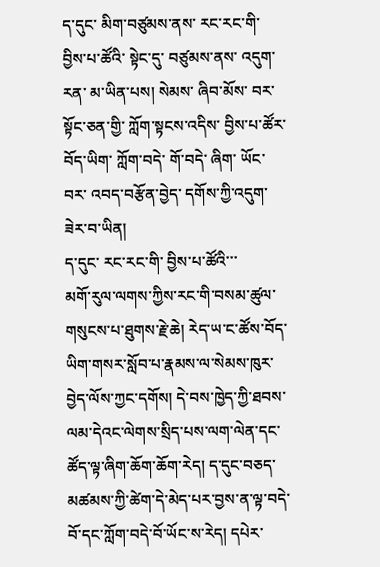ད་དུང་ མིག་བཙུམས་ནས་ རང་རང་གི་ བྱིས་པ་ཚོའི་ སྟེང་དུ་ བཙུམས་ནས་ འདུག་རན་ མ་ཡིན་པས། སེམས་ ཞིབ་མོས་ བར་སྟོང་ཅན་གྱི་ ཀློག་སྟངས་འདིས་ བྱིས་པ་ཚོར་ བོད་ཡིག་ ཀློག་བདེ་ གོ་བདེ་ ཞིག་ ཡོང་བར་ འབད་བརྩོན་བྱེད་ དགོས་ཀྱི་འདུག་ ཟེར་བ་ཡིན།
ད་དུང་ རང་རང་གི་ བྱིས་པ་ཚོའི་་་
མགོ་རུལ་ལགས་ཀྱིས་རང་གི་བསམ་ཚུལ་གསུངས་པ་ཐུགས་རྗེ་ཆེ། རེད་ཡ་ང་ཚོས་བོད་ཡིག་གསར་སློབ་པ་རྣམས་ལ་སེམས་ཁུར་བྱེད་ལོས་ཀྱང་དགོས། དེ་བས་ཁྱེད་ཀྱི་ཐབས་ལམ་དེའང་ལེགས་སྲིད་པས་ལག་ལེན་དང་ཚོད་ལྟ་ཞིག་ཆོག་ཆོག་རེད། ད་དུང་བཅད་མཚམས་ཀྱི་ཚེག་དེ་མེད་པར་བྱས་ན་ལྟ་བདེ་བོ་དང་ཀློག་བདེ་བོ་ཡོང་ས་རེད། དཔེར་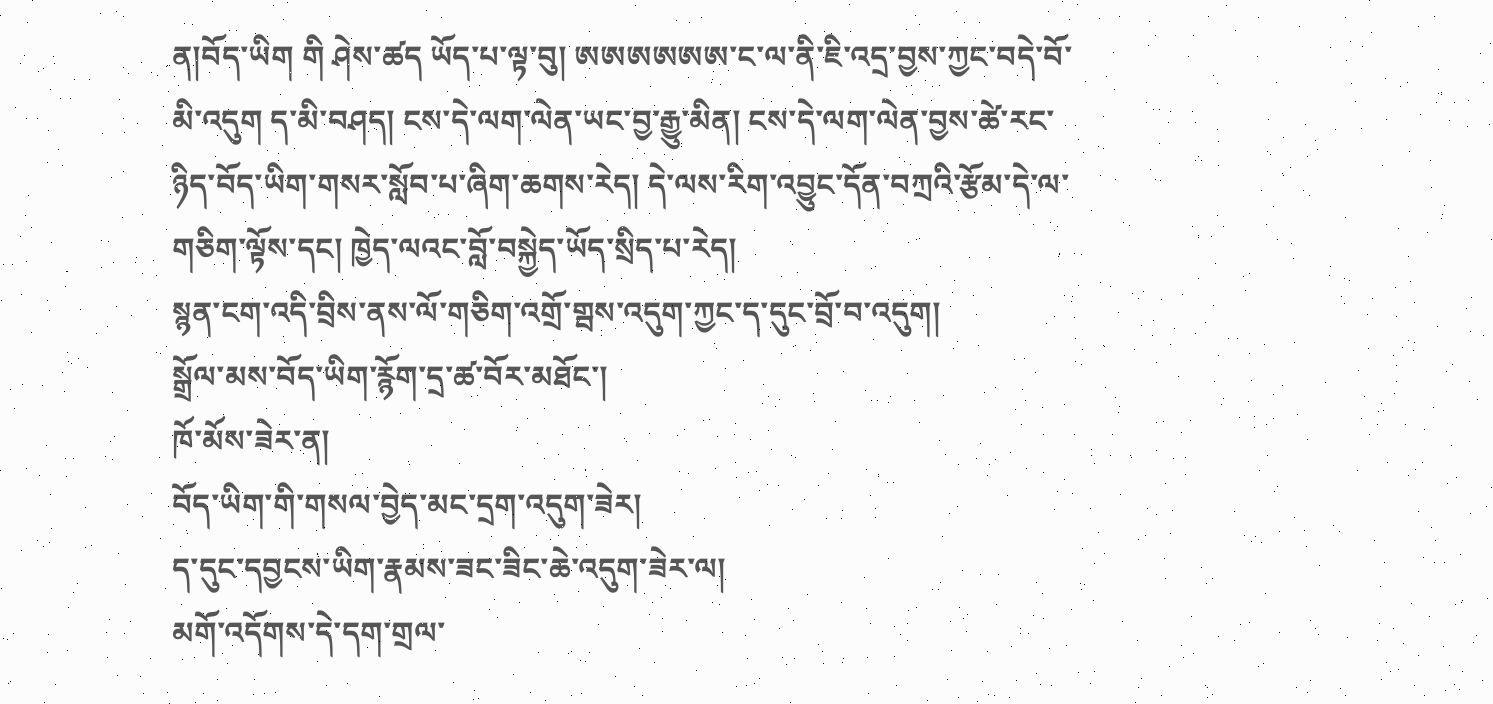ན།བོད་ཡིག གི ཤེས་ཚད ཡོད་པ་ལྟ་བུ། ཨཨཨཨཨཨ་ང་ལ་ནི་ཇི་འདྲ་བྱས་ཀྱང་བདེ་བོ་མི་འདུག ད་མི་བཤད། ངས་དེ་ལག་ལེན་ཡང་བྱ་རྒྱུ་མིན། ངས་དེ་ལག་ལེན་བྱས་ཚེ་རང་ཉིད་བོད་ཡིག་གསར་སློབ་པ་ཞིག་ཆགས་རེད། དེ་ལས་རིག་འབྱུང་དོན་བཀྲའི་རྩོམ་དེ་ལ་གཅིག་ལྟོས་དང། ཁྱེད་ལའང་བློ་བསྐྱེད་ཡོད་སྲིད་པ་རེད།
སྙན་ངག་འདི་བྲིས་ནས་ལོ་གཅིག་འགྲོ་གྦས་འདུག་ཀྱང་ད་དུང་བྲོ་བ་འདུག།
སྒྲོལ་མས་བོད་ཡིག་རྙོག་དྲ་ཚ་བོར་མཐོང་།
ཁོ་མོས་ཟེར་ན།
བོད་ཡིག་གི་གསལ་བྱེད་མང་དྲག་འདུག་ཟེར།
ད་དུང་དབྱངས་ཡིག་རྣམས་ཟང་ཟིང་ཆེ་འདུག་ཟེར་ལ།
མགོ་འདོགས་དེ་དག་གྲལ་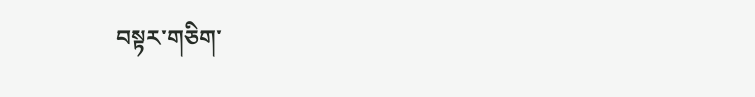བསྟར་གཅིག་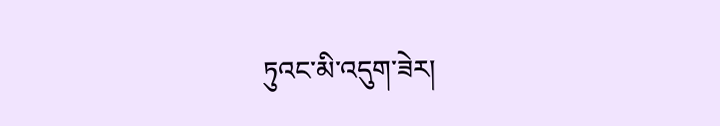ཏུའང་མི་འདུག་ཟེར།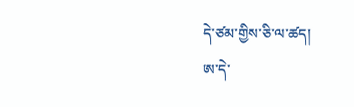དེ་ཙམ་གྱིས་ཅི་ལ་ཚད།
ཨ་དེ་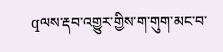qལས་རྡབ་འགྱུར་གྱིས་ག་གུག་མང་བ་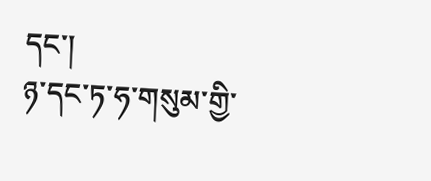དང་།
ཉ་དང་ཏ་ཧ་གསུམ་གྱི་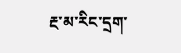རྔ་མ་རིང་དྲག་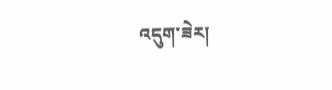འདུག་ཟེར།